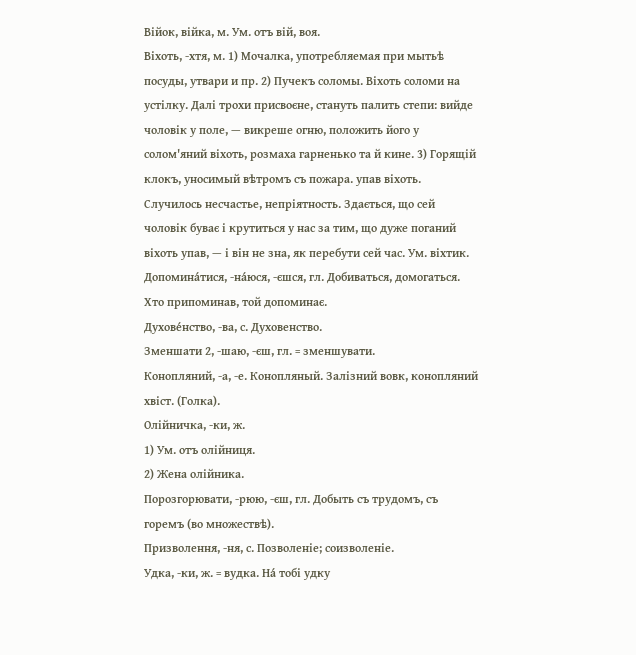Війок, війка, м. Ум. отъ вій, воя.
Віхоть, -хтя, м. 1) Мочалка, употребляемая при мытьѣ посуды, утвари и пр. 2) Пучекъ соломы. Віхоть соломи на устілку. Далі трохи присвоєне, стануть палить степи: вийде чоловік у поле, — викреше огню, положить його у солом'яний віхоть, розмаха гарненько та й кине. 3) Горящій клокъ, уносимый вѣтромъ съ пожара. упав віхоть. Случилось несчастье, непріятность. Здається, що сей чоловік буває і крутиться у нас за тим, що дуже поганий віхоть упав, — і він не зна, як перебути сей час. Ум. віхтик.
Допомина́тися, -на́юся, -єшся, гл. Добиваться, домогаться. Хто припоминав, той допоминає.
Духове́нство, -ва, с. Духовенство.
Зменшати 2, -шаю, -єш, гл. = зменшувати.
Конопляний, -а, -е. Конопляный. Залізний вовк, конопляний хвіст. (Голка).
Олійничка, -ки, ж.
1) Ум. отъ олійниця.
2) Жена олійника.
Порозгорювати, -рюю, -єш, гл. Добыть съ трудомъ, съ горемъ (во множествѣ).
Призволення, -ня, с. Позволеніе; соизволеніе.
Удка, -ки, ж. = вудка. На́ тобі удку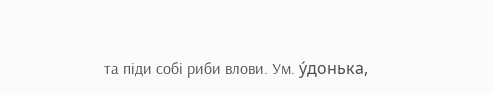та піди собі риби влови. Ум. у́донька,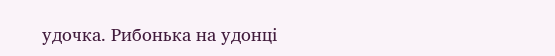удочка. Рибонька на удонці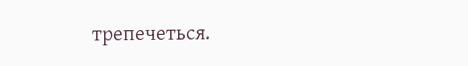трепечеться.